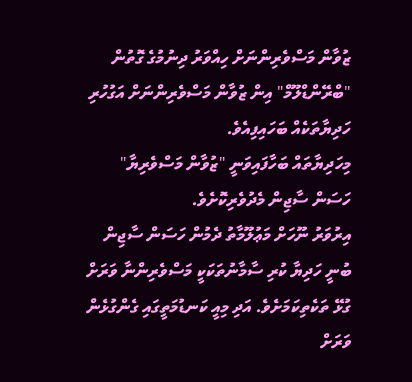ޒުވާން މަސްވެރިންނަށް ހިއްވަރު ދިނުމުގެ ގޮތުން "ބްރޭންޑްލޫމް" އިން ޒުވާން މަސްވެރިންނަށް އަގުހުރި ހަދިޔާތަކެއް ބަހައިފިއެވެ.
މިހަދިޔާތައް ބަހާފައިވަނީ "ޒުވާން މަސްވެރިޔާ" ހަސަން ސާޖިން މެދުވެރިކޮށެވެ.
އިރުވަރު ނޫހަށް މަޢުލޫމާތު ދެމުން ހަސަން ސާޖިން ބުނީ ހަދިޔާ ކުރި ސާމާނުތަކަކީ މަސްވެރިންނާ ވަރަށް ގުޅޭ ތަކެތިކަމަށެވެ. އަދި މިއީ ކަނޑުމަތީގައި ގެންގުޅެން ވަރަށް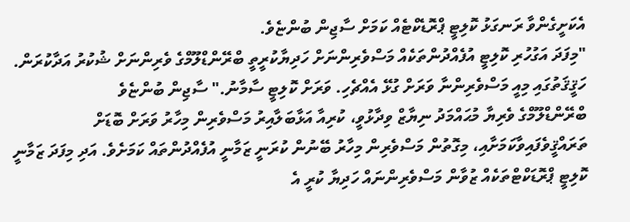އެކަށީގެންވާ ރަނގަޅު ކޮލިޓީ ޕްރޮޑެކްޓެއް ކަމަށް ސާޖިން ބުންޏެވެ.
"މިފަދަ އަގުހުރި ކޮލިޓީ އުފެއްދުންތަކެއް މަސްވެރިންނަށް ހަދިޔާކުރީތީ ބްރޭންޑްލޫމްގެ ވެރިންނަށް ޝުކުރު އަދާކުރަން. ހަޤީޤަތުގައި މިއީ މަސްވެރިންނާ ވަރަށް ގުޅޭ އެއްޗެހި. ވަރަށް ކޮލިޓީ ސާމާނު." ސާޖިން ބުންޏެވެ
ބްރޭންޑްލޫމްގެ ވެރިޔާ މުޙައްމަދު ނިޔާޒް ވިދާޅުވީ، ކުރިއާ އަޅާބަލާއިރު މަސްވެރިން މިހާރު ވަރަށް ބޮޑަށް ތަރައްޤީވެފައިވާކަމަށާއި، މިގޮތުން މަސްވެރިން މިހާރު ބޭނުން ކުރަނީ ޒަމާނީ އުފެއްދުންތައް ކަމަށެވެ. އަދި މިފަދަ ޒަމާނީ ކޮލިޓީ ޕްރޮޑަކްޓްތަކެއް ޒުވާން މަސްވެރިންނައް ހަދިޔާ ކުރީ އެ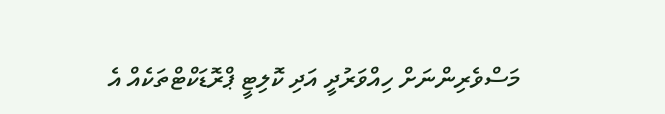މަސްވެރިންނަށް ހިއްވަރުދީ އަދި ކޮލިޓީ ޕްރޮޑަކްޓްތަކެއް އެ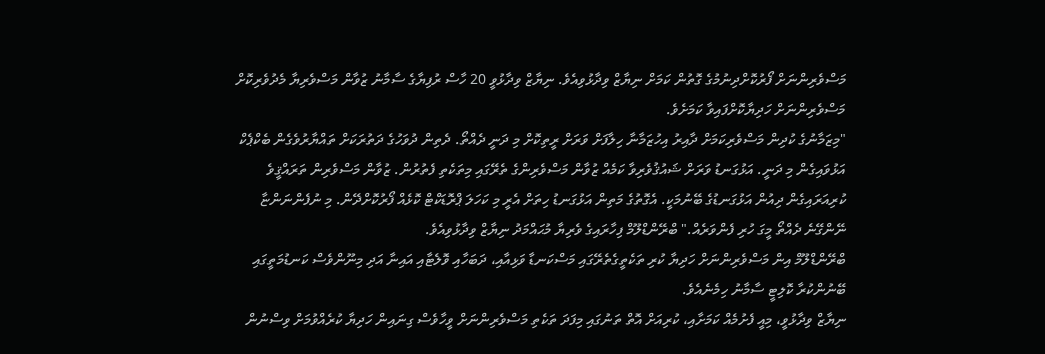މަސްވެރިންނަށް ފޯރުކޮށްދިނުމުގެ ގޮތުން ކަމަށް ނިޔާޒް ވިދާޅުވިއެވެ. ނިޔާޒް ވިދާޅުވީ 20 ހާސް ރުފިޔާގެ ސާމާނު ޒުވާން މަސްވެރިޔާ މެދުވެރިކޮށް މަސްވެރިންނަށް ހަދިޔާކޮށްފައިވާ ކަމަށެވެ.
"މިޒަމާނުގެ ކުދިން މަސްވެރިކަމަށް ދާއިރު އިހުޒަމާނާ ހިލާފަށް ވަރަށް ރީތިކޮށް މި ދަނީ ދެއްތޯ. ދެތިން ދުވަހުގެ ދަތުރަކަށް ތައްޔާރުވެގެން ބެކްޕެކް އަޅުވައިގެން މި ދަނީ. އަޅުގަނޑު ވަރަށް ޝައުޤުވެރިވާ ކަމެއް ޒުވާން މަސްވެރިންގެ ތެރޭގައި މިތަކެތި ފެތުރުން. ޒުވާން މަސްވެރިން ތަރައްޤީވެ ކުރިއަރައިގެން ދިއުން އަޅުގަނޑުގެ ބޭނުމަކީ. އެގޮތުގެ މަތިން އަޅުގަނޑު ހިތަށް އެރީ މި ކަހަލަ ޕްރޮޑަކްޓް ކޮޅެއް ފޯރުކޮށްދޭން. މި ނުފެންނަންޏާ ނޭންގޭނެ ދެއްތޯ މީގަ ހުރި ފެންވަރެއް." ބްރޭންޑްލޫމް ފިހާރައިގެ ވެރިޔާ މުޙައްމަދު ނިޔާޒް ވިދާޅުވިއެވެ.
ބްރޭންޑްލޫމް އިން މަސްވެރިންނަށް ހަދިޔާ ކުރި ތަކެތީގެތެރޭގައި މަސްކަނޑާ ވަޅިއާއި، ދަބަހާއި ވޮލެޓާއި އައިނާ އަދި މިނޫންވެސް ކަނޑުމަތީގައި ބޭނުންކުރާ ކޮލިޓީ ސާމާނު ހިމެނެއެވެ.
ނިޔާޒް ވިދާޅުވީ، މިއީ ފެށުމެއް ކަމަށާއި، ކުރިއަށް އޮތް ތަނުގައި މިފަދަ ތަކެތި މަސްވެރިންނަށް ވީހާވެސް ގިނައިން ހަދިޔާ ކުރެއްވުމަށް ވިސްނުން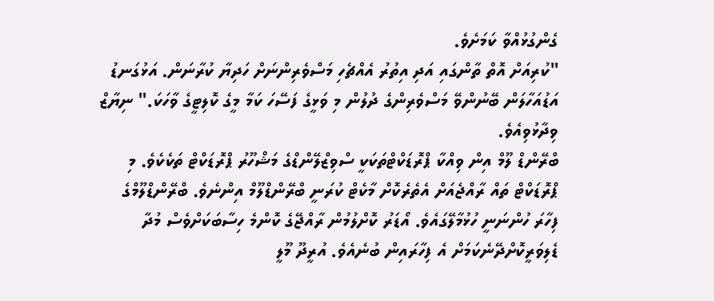ގެންގުޅުއްވާ ކަމަށެވެ.
"ކުރިއަށް އޮތް ތާންގައި އަދި އިތުރު އެއްޗެހި މަސްވެރިންނަށް ހަދިޔާ ކުރާނަން. އަޅުގަނޑު އަޑުއަހާލަން ބޭނުންވޭ މަސްވެރިންގެ ދުލުން މި ވަޅީގެ ފަސޭހަ ކަމާ މީގެ ކޮލިޓީގެ ވާހަކަ." ނިޔާޒް ވިދާޅުވިއެވެ.
ބްރޭންޑް ލޫމް އިން ވިއްކާ ޕްރޮޑަކްޓްތަކަކީ ސްވިޒްލޭންޑްގެ މަޝްހޫރު ޕްރޮޑަކްޓް ތަކެކެވެ. މި ޕްރޮޑަކްޓް ތައް ރާއްޖެއަށް އެތެރެކޮށް މާކެޓް ކުރަނީ ބްރޭންޑްލޫމް އިންނެވެ. ބްރޭންޑްލޫމްގެ ފިހާރަ ހުންނަނީ ހުޅުމާލޭގައެވެ. އޯޑަރު ކޮށްލުމުން ރާއްޖޭގެ ކޮންމެ ހިސާބަކަށްވެސް މުދާ ޑެލިވަރީކޮށްދޭނެކަމަށް އެ ފިހާރައިން ބުނެއެވެ. އުރީދޫ މޫލީ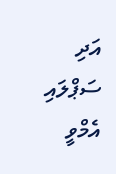އަދި ސަޕްލައި އެމްވީ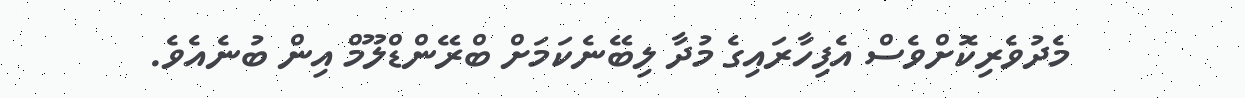މެދުވެރިކޮށްވެސް އެފިހާރައިގެ މުދާ ލިބޭނެކަމަށް ބްރޭންޑްލޫމް އިން ބުނެއެވެ.